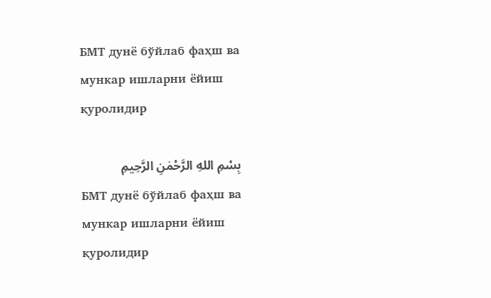БМТ дунё бўйлаб фаҳш ва мункар ишларни ёйиш қуролидир

بِسْمِ اللهِ الرَّحْمٰنِ الرَّحِيمِ
БМТ дунё бўйлаб фаҳш ва мункар ишларни ёйиш қуролидир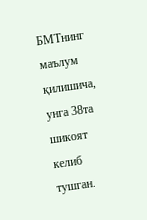БМТнинг маълум қилишича, унга 38та шикоят келиб тушган.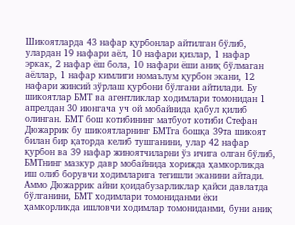Шикоятларда 43 нафар қурбонлар айтилган бўлиб, улардан 19 нафари аёл, 10 нафари қизлар, 1 нафар эркак, 2 нафар ёш бола, 10 нафари ёши аниқ бўлмаган аёллар, 1 нафар кимлиги номаълум қурбон экани, 12 нафари жинсий зўрлаш қурбони бўлгани айтилади. Бу шикоятлар БМТ ва агентликлар ходимлари томонидан 1 апрелдан 30 июнгача уч ой мобайнида қабул қилиб олинган. БМТ бош котибининг матбуот котиби Стефан Дюжаррик бу шикоятларнинг БМТга бошқа 39та шикоят билан бир қаторда келиб тушганини, улар 42 нафар қурбон ва 39 нафар жиноятчиларни ўз ичига олган бўлиб, БМТнинг мазкур давр мобайнида хорижда ҳамкорликда иш олиб борувчи ходимларига тегишли эканини айтади. Аммо Дюжаррик айни қоидабузарликлар қайси давлатда бўлганини, БМТ ходимлари томониданми ёки ҳамкорликда ишловчи ходимлар томониданми, буни аниқ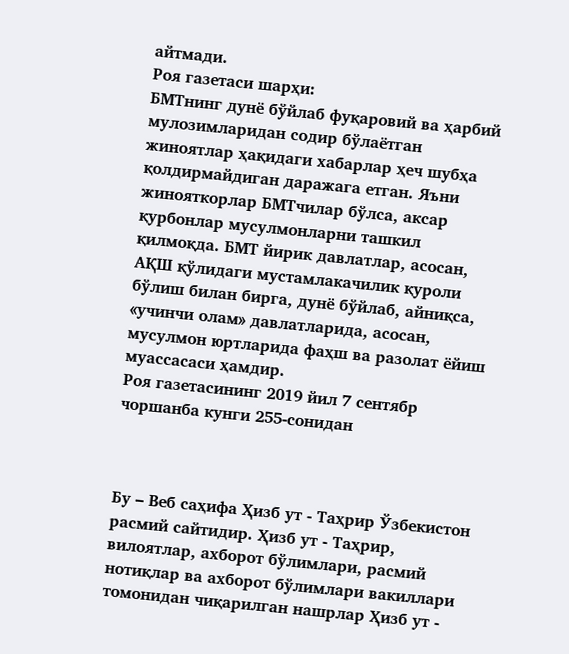айтмади.
Роя газетаси шарҳи:
БМТнинг дунё бўйлаб фуқаровий ва ҳарбий мулозимларидан содир бўлаётган жиноятлар ҳақидаги хабарлар ҳеч шубҳа қолдирмайдиган даражага етган. Яъни жинояткорлар БМТчилар бўлса, аксар қурбонлар мусулмонларни ташкил қилмоқда. БМТ йирик давлатлар, асосан, АҚШ қўлидаги мустамлакачилик қуроли бўлиш билан бирга, дунё бўйлаб, айниқса, «учинчи олам» давлатларида, асосан, мусулмон юртларида фаҳш ва разолат ёйиш муассасаси ҳамдир.
Роя газетасининг 2019 йил 7 сентябр чоршанба кунги 255-сонидан



Бу – Веб саҳифа Ҳизб ут - Таҳрир Ўзбекистон расмий сайтидир. Ҳизб ут - Таҳрир, вилоятлар, ахборот бўлимлари, расмий нотиқлар ва ахборот бўлимлари вакиллари томонидан чиқарилган нашрлар Ҳизб ут -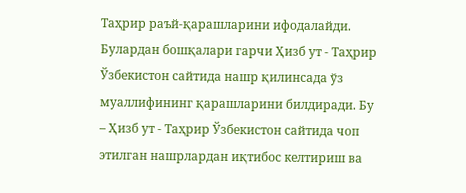Таҳрир раъй-қарашларини ифодалайди. Булардан бошқалари гарчи Ҳизб ут - Таҳрир Ўзбекистон сайтида нашр қилинсада ўз муаллифининг қарашларини билдиради. Бу – Ҳизб ут - Таҳрир Ўзбекистон сайтида чоп этилган нашрлардан иқтибос келтириш ва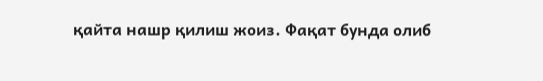қайта нашр қилиш жоиз. Фақат бунда олиб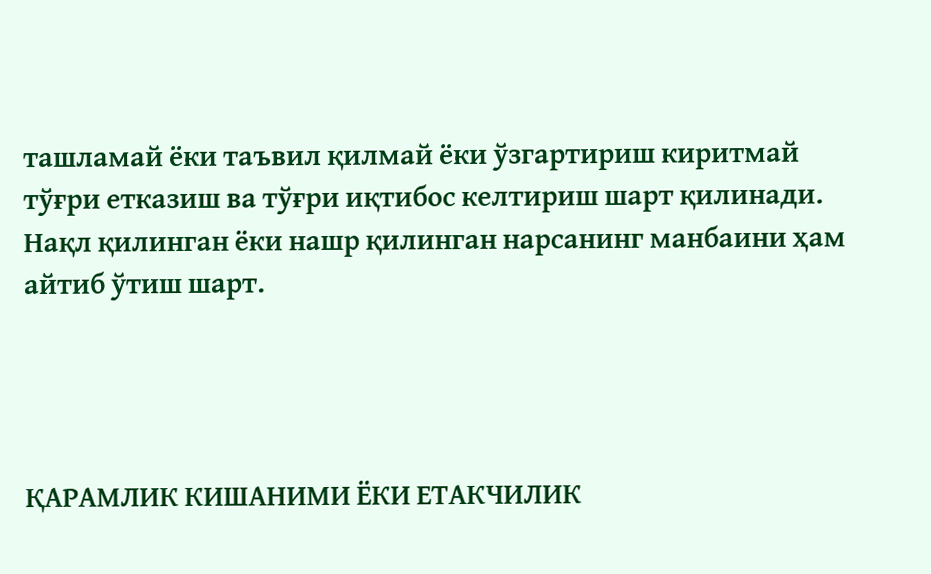ташламай ёки таъвил қилмай ёки ўзгартириш киритмай тўғри етказиш ва тўғри иқтибос келтириш шарт қилинади. Нақл қилинган ёки нашр қилинган нарсанинг манбаини ҳам айтиб ўтиш шарт.




ҚАРАМЛИК КИШАНИМИ ЁКИ ЕТАКЧИЛИК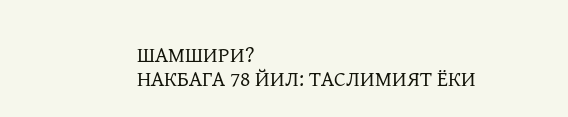ШАМШИРИ?
НАКБАГА 78 ЙИЛ: ТАСЛИМИЯТ ЁКИ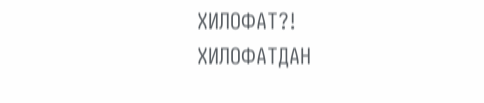ХИЛОФАТ?!
ХИЛОФАТДАН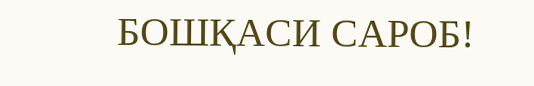БОШҚАСИ САРОБ!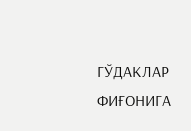ГЎДАКЛАР ФИҒОНИГА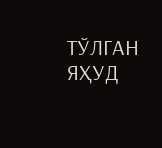ТЎЛГАН ЯҲУД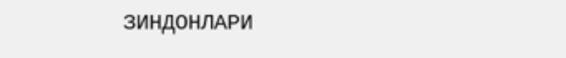ЗИНДОНЛАРИ